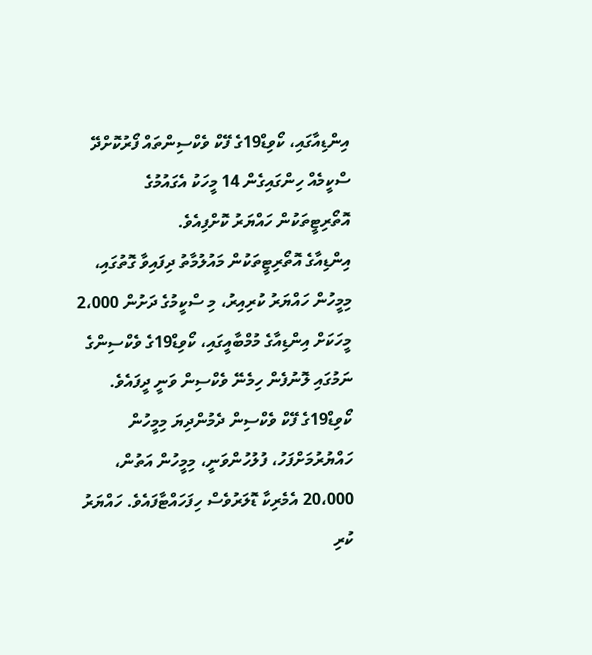އިންޑިއާގައި، ކޯވިޑް19ގެ ފޭކް ވެކްސިންތައް ފޯރުކޮށްދޭ ސްކީމެއް ހިންގައިގެން 14 މީހަކު އެގައުމުގެ އޮތޯރިޓީތަކުން ހައްޔަރު ކޮށްފިއެވެ.
އިންޑިއާގެ އޮތޯރިޓީތަކުން މައުލުމާތު ދިފައިވާ ގޮތުގައި، މިމީހުން ހައްޔަރު ކުރިއިރު، މި ސްކީމުގެ ދަށުން 2،000 މީހަކަށް އިންޑިއާގެ މުމްބާއީގައި، ކޯވިޑް19ގެ ވެކްސިންގެ ނަމުގައި ލޮނުފެން ހިމެނޭ ވެކްސިން ވަނީ ދީފައެވެ.
ކޯވިޑް19ގެ ފޭކް ވެކްސިން ދެމުންދިޔަ މިމީހުން ހައްޔުރުމަށްފަހު، ފުލުހުންވަނީ، މިމީހުން އަތުން، 20،000 އެމެރިކާ ޑޮލަރުވެސް ހިފަހައްޓާފައެވެ. ހައްޔަރު ކުރި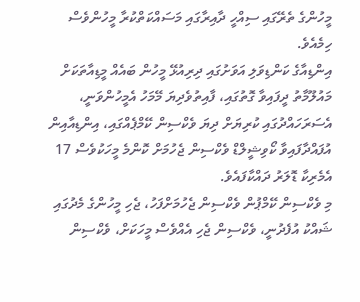މީހުންގެ ތެރޭގައި ސިއްހީ ދާއިރާގައި މަސައްކަތްކުރާ މީހުންވެސް ހިމެއެވެ.
އިންޑިއާގެ ކަންޑިވަލި އަވަށުގައި ދިރިއުޅޭ މީހުން ބައެއް މީޑިއާތަކަށް މައުލޫމާތު ދީފައިވާ ގޮތުގައި، ފާއިތުވެދިޔަ މޭމަހު އެމީހުންވަނީ، އެސަރަހައްދުގައި ކުރިޔަށް ދިޔަ ވެކްސިން ކޭމްޕެއްގައި، އިންޑިއާއިން އުފައްދާފައިވާ ކޯވިޝީލްޑް ވެކްސިން ޖެހުމަށް ކޮންމެ މީހަކުވެސް 17 އެމެރިކާ ޑޮލަރު ދައްކާފައެވެ.
މި ވެކްސިން ކޭމްޕުން ވެކްސިން ޖެހުމަށްފަހު، ޖެހި މީހުންގެ މެދުގައި ޝައްކު އުފެދުނީ، ވެކްސިން ޖެހި އެއްވެސް މީހަކަށް، ވެކްސިން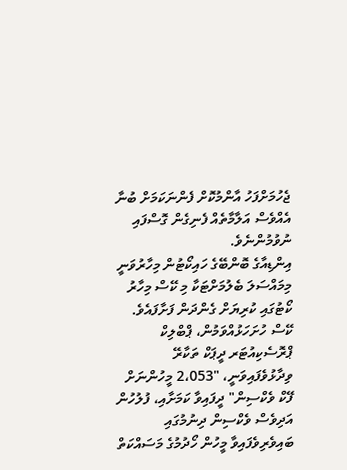ޖެހުމަށްފަހު އާންމުކޮށް ފެންނަކަމަށް ބުނާ އެއްވެސް އަލާމާތެއް ފެނިގެން ގޮސްފައި ނުވުމުންނެވެ.
އިންޑިއާގެ ބޮންބޭގެ ހައިކޯޓުން މިހާރުވަނީ މިމައްސަލަ ބެލުމަށްޓަކާ މި ކޭސް މިހާރު ކޯޓުގައި ކުރިޔަށް ގެންދަން ފަށާފައެވެ.
ކޭސް ހުށަހަޅުއްވަމުން، ޕްބްލިކް ޕްރޮސެކިއުޓަރ ދީޕަކް ތަކާރޭ ވިދާޅުވެފައިވަނީ، "2،053 މީހުންނަށް ފޭކް ވެކްސިން" ދީފައިވާ ކަމަށާއި، ފުލުހުން އަދިވެސް ވެކްސިން ދިނުމުގައި ބައިވެރިވެފައިވާ މީހުން ހޯދުމުގެ މަސައްކަތް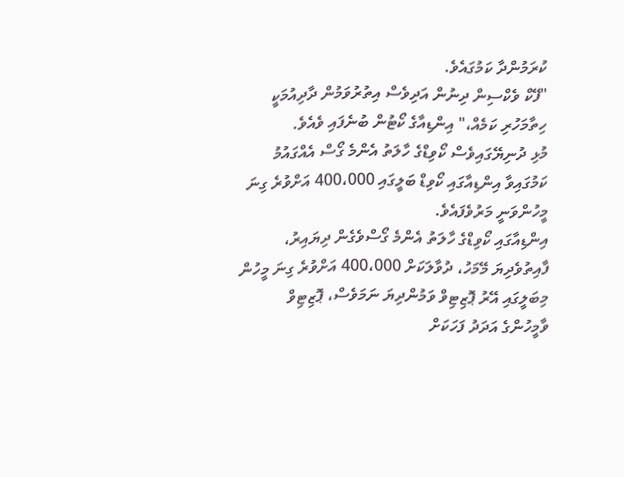ކުރަމުންދާ ކަމުގައެވެ.
"ފޭކް ވެކްސިން ދިނުން އަދިވެސް އިތުރުވަމުން ދާދިއުމަކީ ހިތާމަހުރި ކަމެއް،" އިންޑިއާގެ ކޯޓުން ބުނެފައި ވެއެވެ.
މުޅި ދުނިޔޭގައިވެސް ކޯވިޑްގެ ހާލަތު އެންމެ ގޯސް އެއްގައުމު ކަމުގައިވާ އިންޑިއާގައި ކޯވިޑް ބަލީގައި 400،000 އަށްވުރެ ގިނަ މީހުންވަނީ މަރުވެފައެވެ.
އިންޑިއާގައި ކޯވިޑްގެ ހާލަތު އެންމެ ގޯސްވެގެން ދިޔައިރު، ފާއިތުވެދިޔަ މޭމަހު، ދުވާލަކަށް 400،000 އަށްވުރެ ގިނަ މީހުން މިބަލީގައި އޭރު ޕޮޒިޓިވް ވަމުންދިޔަ ނަމަވެސް، ޕޮޒިޓިވް ވާމީހުންގެ އަދަދު ފަހަކަށް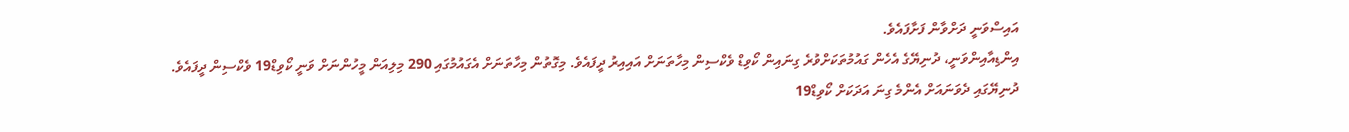އައިސްވަނީ ދަށްވާން ފަށާފައެވެ.
އިންޑިއާއިންވަނީ، ދުނިޔޭގެ އެހެން ގައުމުތަކަށްވުރެ ގިނައިން ކޯވިޑް ވެކްސިން މިހާތަނަށް އައިއިރު ދީފައެވެ. މިގޮތުން މިހާތަނަށް އެގައުމުގައި 290 މިލިއަން މީހުންނަށް ވަނީ ކޯވިޑް19 ވެކްސިން ދީފައެވެ.
ދުނިޔޭގައި ދެވަނައަށް އެންމެ ގިނަ އަދަކަށް ކޯވިޑް19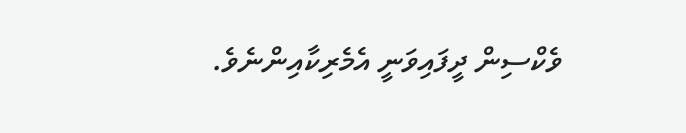ވެކްސިން ދީފައިވަނީ އެމެރިކާއިންނެވެ.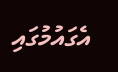އެގައުމުގައި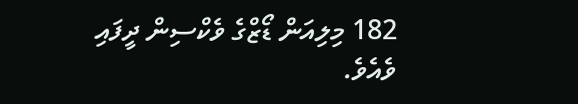182 މިލިއަން ޑޯޒްގެ ވެކްސިން ދީފައި ވެއެވެ.